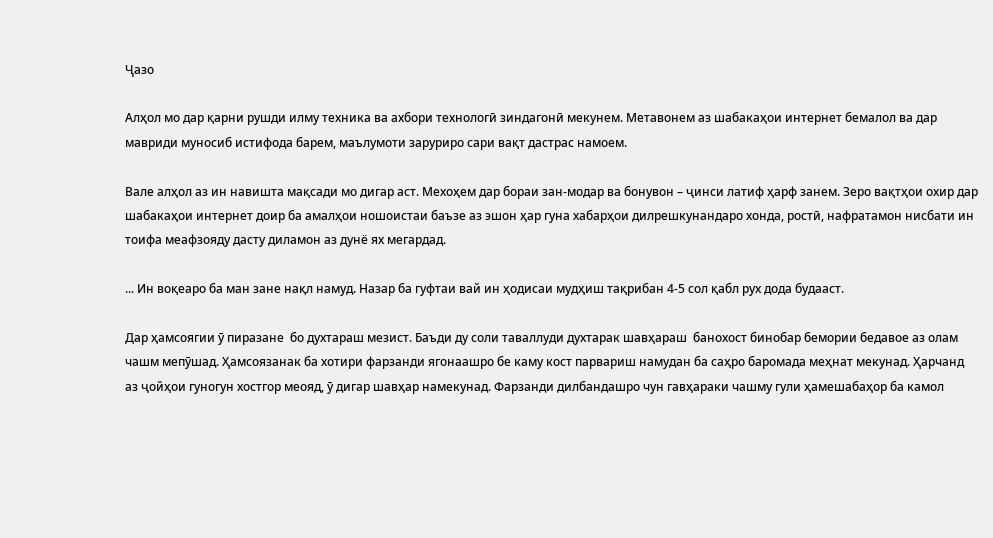Ҷазо

Алҳол мо дар қарни рушди илму техника ва ахбори технологӣ зиндагонӣ мекунем. Метавонем аз шабакаҳои интернет бемалол ва дар мавриди муносиб истифода барем, маълумоти заруриро сари вақт дастрас намоем.

Вале алҳол аз ин навишта мақсади мо дигар аст. Мехоҳем дар бораи зан-модар ва бонувон – ҷинси латиф ҳарф занем. Зеро вақтҳои охир дар шабакаҳои интернет доир ба амалҳои ношоистаи баъзе аз эшон ҳар гуна хабарҳои дилрешкунандаро хонда, ростӣ, нафратамон нисбати ин тоифа меафзояду дасту диламон аз дунё ях мегардад.

... Ин воқеаро ба ман зане нақл намуд. Назар ба гуфтаи вай ин ҳодисаи мудҳиш тақрибан 4-5 сол қабл рух дода будааст.

Дар ҳамсоягии ӯ пиразане  бо духтараш мезист. Баъди ду соли таваллуди духтарак шавҳараш  банохост бинобар бемории бедавое аз олам чашм мепӯшад. Ҳамсоязанак ба хотири фарзанди ягонаашро бе каму кост парвариш намудан ба саҳро баромада меҳнат мекунад. Ҳарчанд аз ҷойҳои гуногун хостгор меояд, ӯ дигар шавҳар намекунад. Фарзанди дилбандашро чун гавҳараки чашму гули ҳамешабаҳор ба камол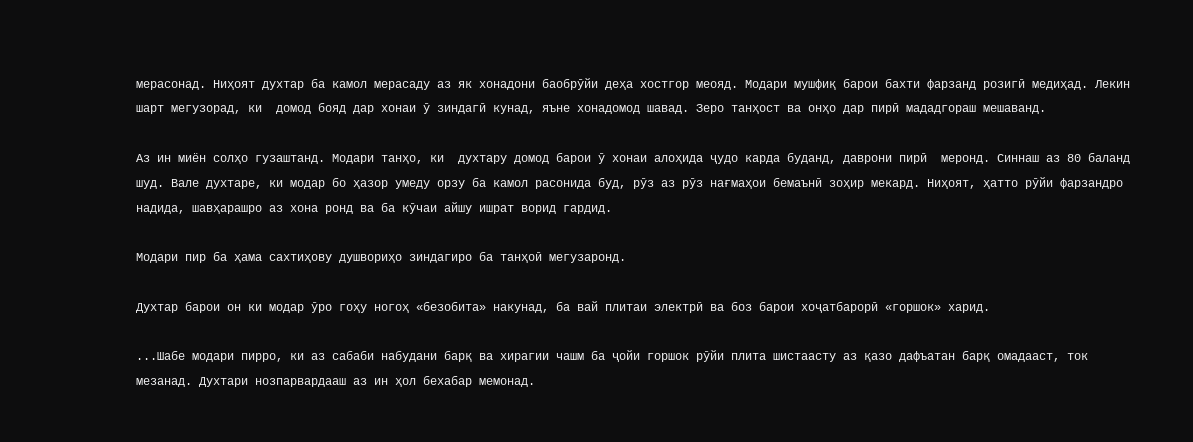мерасонад. Ниҳоят духтар ба камол мерасаду аз як хонадони баобрӯйи деҳа хостгор меояд. Модари мушфиқ барои бахти фарзанд розигӣ медиҳад. Лекин шарт мегузорад, ки  домод бояд дар хонаи ӯ зиндагӣ кунад, яъне хонадомод шавад. Зеро танҳост ва онҳо дар пирӣ мададгораш мешаванд.

Аз ин миён солҳо гузаштанд. Модари танҳо, ки  духтару домод барои ӯ хонаи алоҳида ҷудо карда буданд, даврони пирӣ  меронд. Синнаш аз 80 баланд шуд. Вале духтаре, ки модар бо ҳазор умеду орзу ба камол расонида буд, рӯз аз рӯз нағмаҳои бемаънӣ зоҳир мекард. Ниҳоят, ҳатто рӯйи фарзандро надида, шавҳарашро аз хона ронд ва ба кӯчаи айшу ишрат ворид гардид.

Модари пир ба ҳама сахтиҳову душвориҳо зиндагиро ба танҳоӣ мегузаронд.

Духтар барои он ки модар ӯро гоҳу ногоҳ «безобита» накунад, ба вай плитаи электрӣ ва боз барои хоҷатбарорӣ «горшок» харид.

...Шабе модари пирро, ки аз сабаби набудани барқ ва хирагии чашм ба ҷойи горшок рӯйи плита шистаасту аз қазо дафъатан барқ омадааст, ток мезанад. Духтари нозпарвардааш аз ин ҳол бехабар мемонад.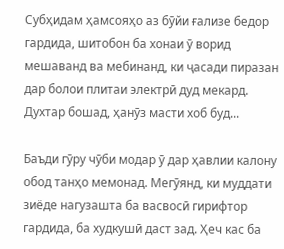Субҳидам ҳамсояҳо аз бӯйи ғализе бедор гардида, шитобон ба хонаи ӯ ворид мешаванд ва мебинанд, ки ҷасади пиразан дар болои плитаи электрӣ дуд мекард. Духтар бошад, ҳанӯз масти хоб буд...

Баъди гӯру чӯби модар ӯ дар ҳавлии калону обод танҳо мемонад. Мегӯянд, ки муддати зиёде нагузашта ба васвосӣ гирифтор гардида, ба худкушӣ даст зад. Ҳеч кас ба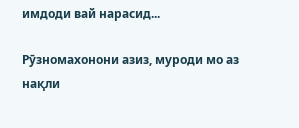имдоди вай нарасид...

Рӯзномахонони азиз, муроди мо аз нақли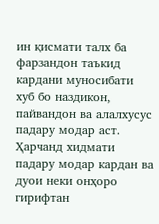ин қисмати талх ба фарзандон таъкид кардани муносибати хуб бо наздикон, пайвандон ва алалхусус падару модар аст. Ҳарчанд хидмати падару модар кардан ва дуои неки онҳоро гирифтан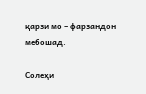қарзи мо – фарзандон мебошад.

Солеҳи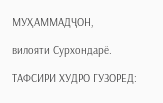МУҲАММАДҶОН,

вилояти Сурхондарё.

ТАФСИРИ ХУДРО ГУЗОРЕД: